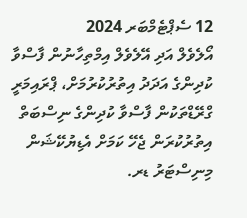12 ސެޕްޓެމްބަރ 2024
އޯލެވެލް އަދި އޭލެވެލް އިމްތިހާނުން ފާސްވާ ކުދިންގެ އަދަދު އިތުރުކުރުމަށް، ޕްރައިމަރީ ގްރޭޑްތަކުން ފާސްވާ ކުދިންގެ ނިސްބަތް އިތުރުކުރަން ޖެހޭ ކަމަށް އެޑިޔުކޭޝަން މިނިސްޓަރު ޑރ.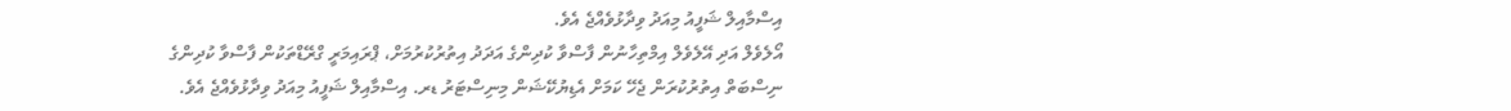އިސްމާއިލް ޝަފީއު މިއަދު ވިދާޅުވެއްޖެ އެވެ.
އޯލެވެލް އަދި އޭލެވެލް އިމްތިހާނުން ފާސްވާ ކުދިންގެ އަދަދު އިތުރުކުރުމަށް، ޕްރައިމަރީ ގްރޭޑްތަކުން ފާސްވާ ކުދިންގެ ނިސްބަތް އިތުރުކުރަން ޖެހޭ ކަމަށް އެޑިޔުކޭޝަން މިނިސްޓަރު ޑރ. އިސްމާއިލް ޝަފީއު މިއަދު ވިދާޅުވެއްޖެ އެވެ.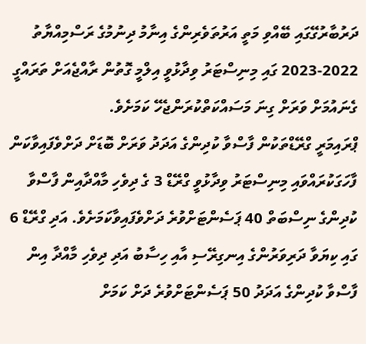ދަރުބާރުގޭގައި ބޭއްވި މަތީ އަރުތަވެރިންގެ އިނާމު ދިނުމުގެ ރަސްމިއްޔާތު 2022-2023 ގައި މިނިސްޓަރު ވިދާޅުވީ އިލްމީ ގޮތުން ރާއްޖެއަށް ތަރައްގީ ގެނައުމަށް ވަރަށް ގިނަ މަސައްކަތްކުރަންޖެހޭ ކަމަށެވެ.
ޕްރައިމަރީ ގްރޭޑްތަކުން ފާސްވާ ކުދިންގެ އަދަދު ވަރަށް ބޮޑަށް ދަށްވެފައިވާކަން ފާހަގަކުރައްވައި މިނިސްޓަރު ވިދާޅުވީ ގްރޭޑް 3 ގެ ދިވެހި މާއްދާއިން ފާސްވާ ކުދިންގެ ނިސްބަތް 40 ޕަސެންޓަށްވުރެ ދަށްވެފައިވާކަމަށެވެ. އަދި ގްރޭޑް 6 ގައި ކިޔަވާ ދަރިވަރުންގެ އިނގިރޭސި އާއި ހިސާބު އަދި ދިވެހި މާއްދާ އިން ފާސްވާ ކުދިންގެ އަދަދު 50 ޕަސެންޓަށްވުރެ ދަށް ކަމަށް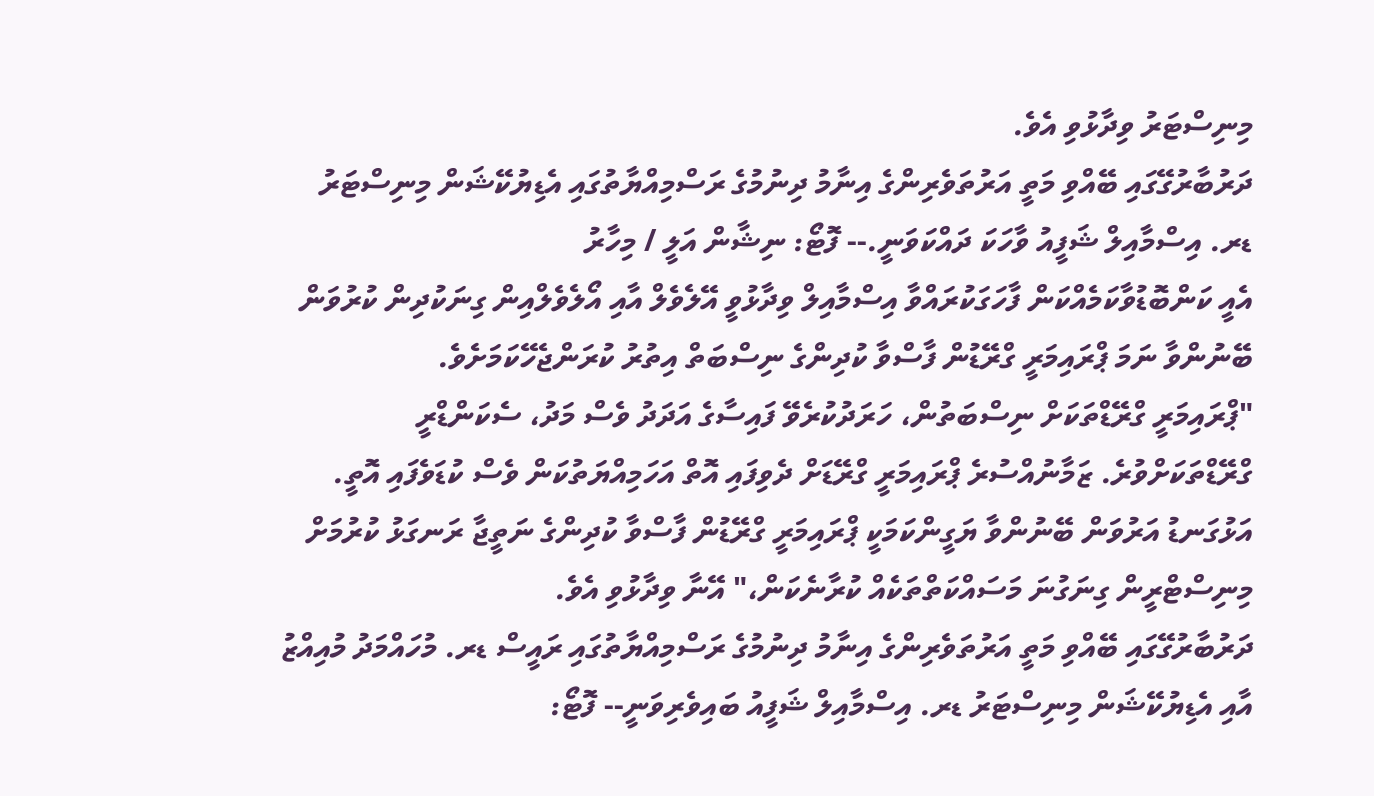މިނިސްޓަރު ވިދާޅުވި އެވެ.
ދަރުބާރުގޭގައި ބޭއްވި މަތީ އަރުތަވެރިންގެ އިނާމު ދިނުމުގެ ރަސްމިއްޔާތުގައި އެޑިޔުކޭޝަން މިނިސްޓަރު ޑރ. އިސްމާއިލް ޝަފީއު ވާހަކަ ދައްކަވަނީ.-- ފޮޓޯ: ނިޝާން އަލީ / މިހާރު
އެއީ ކަންބޮޑުވާކަމެއްކަން ފާހަގަކުރައްވާ އިސްމާއިލް ވިދާޅުވީ އޭލެވެލް އާއި އޯލެވެލްއިން ގިނަކުދިން ކުރުވަން ބޭނުންވާ ނަމަ ޕްރައިމަރީ ގްރޭޑުން ފާސްވާ ކުދިންގެ ނިސްބަތް އިތުރު ކުރަންޖެހޭކަމަށެވެ.
"ޕްރައިމަރީ ގްރޭޑްތަކަށް ނިސްބަތުން، ހަރަދުކުރެވޭ ފައިސާގެ އަދަދު ވެސް މަދު، ސެކަންޑްރީ ގްރޭޑްތަކަށްވުރެ. ޒަމާނުއްސުރެ ޕްރައިމަރީ ގްރޭޑަށް ދެވިފައި އޮތް އަހަމިއްޔަތުކަން ވެސް ކުޑަވެފައި އޮތީ. އަޅުގަނޑު އަރުވަން ބޭނުންވާ ޔަގީންކަމަކީ ޕްރައިމަރީ ގްރޭޑުން ފާސްވާ ކުދިންގެ ނަތީޖާ ރަނގަޅު ކުރުމަށް މިނިސްޓްރީން ގިނަގުނަ މަސައްކަތްތަކެއް ކުރާނެކަން،" އޭނާ ވިދާޅުވި އެވެ.
ދަރުބާރުގޭގައި ބޭއްވި މަތީ އަރުތަވެރިންގެ އިނާމު ދިނުމުގެ ރަސްމިއްޔާތުގައި ރައީސް ޑރ. މުހައްމަދު މުއިއްޒު އާއި އެޑިޔުކޭޝަން މިނިސްޓަރު ޑރ. އިސްމާއިލް ޝަފީއު ބައިވެރިވަނީ-- ފޮޓޯ: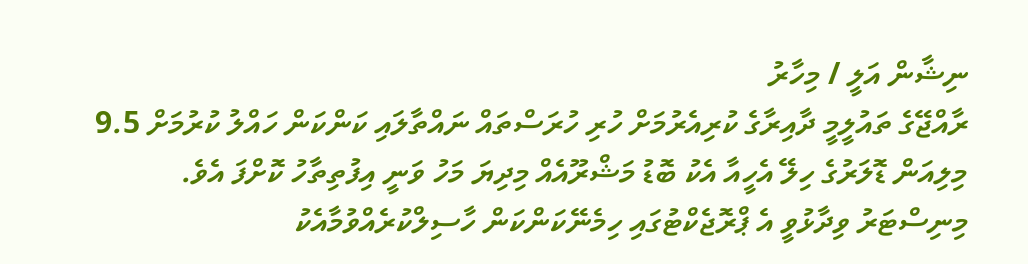ނިޝާން އަލީ / މިހާރު
ރާއްޖޭގެ ތައުލީމީ ދާއިރާގެ ކުރިއެރުމަށް ހުރި ހުރަސްތައް ނައްތާލައި ކަންކަން ހައްލު ކުރުމަށް 9.5 މިލިއަން ޑޮލަރުގެ ހިލޭ އެހީއާ އެކު ބޮޑު މަޝްރޫއެއް މިދިޔަ މަހު ވަނީ އިފުތިތާހު ކޮށްފަ އެވެ. މިނިސްޓަރު ވިދާޅުވީ އެ ޕްރޮޖެކްޓުގައި ހިމެނޭކަންކަން ހާސިލްކުރެއްވުމާއެކު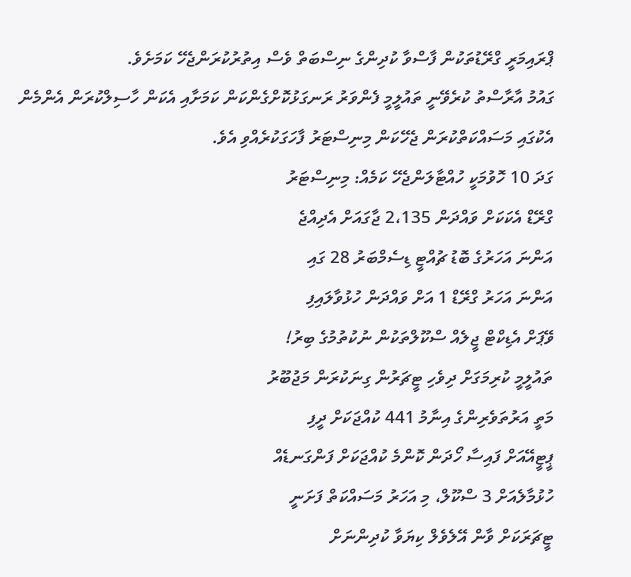ޕްރައިމަރީ ގްރޭޑުތަކުން ފާސްވާ ކުދިންގެ ނިސްބަތް ވެސް އިތުރުކުރަންޖެހޭ ކަމަށެވެ.
ގައުމު އާރާސްތު ކުރެވޭނީ ތައުލީމީ ފެންވަރު ރަނގަޅުކޮށްގެންކަން ކަމަށާއި އެކަން ހާސިލްކުރަން އެންމެން އެކުގައި މަސައްކަތްކުރަން ޖެހޭކަން މިނިސްޓަރު ފާހަގަކުރެއްވި އެވެ.
ގަދަ 10 ހޮވުމަކީ ހުއްޓާލަންޖެހޭ ކަމެއް: މިނިސްޓަރު
ގްރޭޑް އެކަކަށް ވައްދަން 2،135 ޖާގައަށް އެދިއްޖެ
އަންނަ އަހަރުގެ ބޮޑު ޗުއްޓީ ޑިސެމްބަރު 28 ގައި
އަންނަ އަހަރު ގްރޭޑް 1 އަށް ވައްދަން ހުޅުވާލައިފި
ވޭޕަށް އެޑިކްޓް ޖީލެއް ސްކޫލްތަކުން ނުކުތުމުގެ ބިރު!
ތައުލީމީ ކުރިމަގަށް ދިވެހި ޓީޗަރުން ގިނަކުރަން މަޖުބޫރު
މަތީ އަރުތަވެރިންގެ އިނާމު 441 ކުއްޖަކަށް ދީފި
ޕީޓީއޭއަށް ފައިސާ ހޯދަން ކޮންމެ ކުއްޖަކަށް ފަންގަނޑެއް
ހުޅުމާލެއަށް 3 ސްކޫލް، މި އަހަރު މަސައްކަތް ފަށަނީ
ޓީޗަރަކަށް ވާން އޭލެވެލް ކިޔަވާ ކުދިންނަށް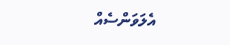އެލަވަންސެއް